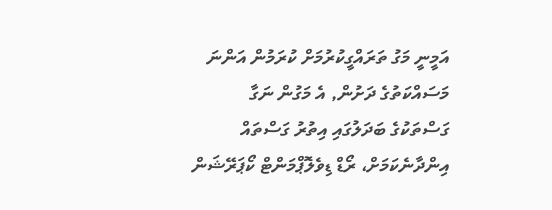އަމީނީ މަގު ތަރައްގީކުރުމަށް ކުރަމުން އަންނަ މަސައްކަތުގެ ދަށުން, އެ މަގުން ނަގާ ގަސްތަކުގެ ބަދަލުގައި އިތުރު ގަސްތައް އިންދާނެކަމަށް، ރޯޑް ޑިވެލޮޕްމަންޓް ކޯޕަރޭޝަން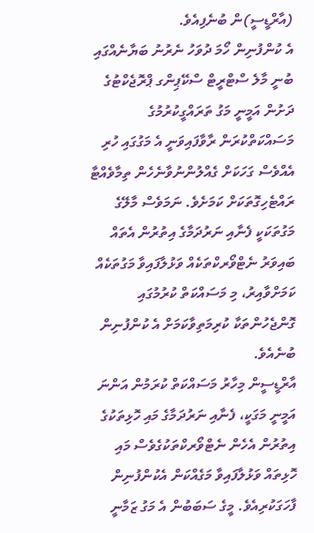(އާރްޑީސީ)ން ބުނެފިއެވެ.
އެ ކުންފުނިން ހޯމަ ދުވަހު ނެރުނު ބަޔާނެއްގައި ބުނީ މާލެ ސްޓްރީޓް ސްކޭޕިންގ ޕްރޮޖެކްޓުގެ ދަށުން އަމީނީ މަގު ތަރައްގީކުރުމުގެ މަސައްކަތްކުރަން ރާވާފައިވަނީ އެ މަގުގައި ހުރި އެއްވެސް ގަހަކަށް ގެއްލުންނުވާނެހެން ތިމާވެއްޓާ ރައްޓެހިގޮތަކަށް ކަމަށެވެ. ނަމަވެސް މާލޭގެ މަގުތަކަކީ ފެނާއި ނަރުދަމާގެ އިތުރުން އެތައް ބައިވަރު ނެޓްވޯރކްތަކެއް ވަޅުލާފައިވާ މަގުތަކެއް ކަމަށްވާއިރު، މި މަސައްކަތް ކުރުމުގައި ގޮންޖެހުންތަކާ ކުރިމަތިވާކަމަށް އެ ކުންފުނިން ބުނެއެވެ.
އާރްޑީސީން މިހާރު މަސައްކަތް ކުރަމުން އަންނަ އަމީނީ މަގަކީ، ފެނާއި ނަރުދަމާގެ މައި ހޮޅިތަކުގެ އިތުރުން އެހެން ނެޓްވޯރކްތަކުގެވެސް މައި ހޮޅިތައް ވަޅުލާފައިވާ މަގެއްކަން އެކުންފުނިން ފާހަގަކުރިއެވެ. މީގެ ސަބަބުން އެ މަގު ޒަމާނީ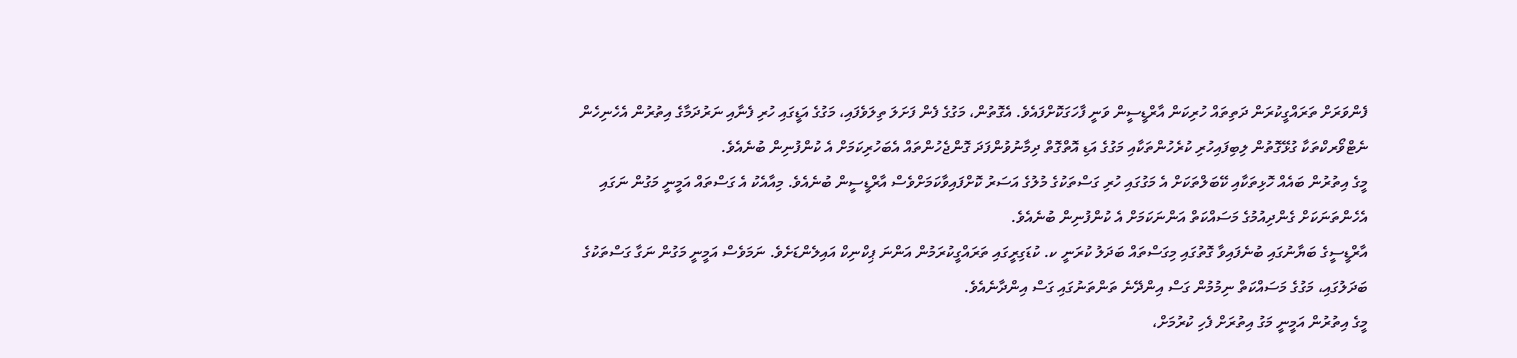ފެންވަރަށް ތަރައްގީކުރަން ދަތިތައް ހުރިކަން އާރްޑީސީން ވަނީ ފާހަގަކޮށްފައެވެ. އެގޮތުން، މަގުގެ ފެން ފަށަލަ ތިލަވެފައި، މަގުގެ އަޑީގައި ހުރި ފެނާއި ނަރުދަމާގެ އިތުރުން އެހެނިހެން ނެޓްވޯރކްތަކާ ގުޅޭގޮތުން ލިބިފައިހުރި ކުރެހުންތަކާއި މަގުގެ އަޑި އޮތްގޮތް ދިމާނުވުންފަދަ ގޮންޖެހުންތައް އެބަހުރިކަމަށް އެ ކުންފުނިން ބުނެއެވެ.
މީގެ އިތުރުން ބައެއް ހޮޅިތަކާއި ކޭބަލްތަކަށް އެ މަގުގައި ހުރި ގަސްތަކުގެ މުލުގެ އަސަރު ކޮށްފައިވާކަމަށްވެސް އާރްޑީސީން ބުނެއެވެ. މިއާއެކު އެ ގަސްތައް އަމީނީ މަގުން ނަގައި އެހެންތަނަކަށް ގެންދިއުމުގެ މަސައްކަތް އަންނަކަމަށް އެ ކުންފުނިން ބުނެއެވެ.
އާރްޑީސީގެ ބަޔާނުގައި ބުނެފައިވާ ގޮތުގައި މިގަސްތައް ބަދަލު ކުރަނީ ކ. ކުޑަގިރީގައި ތަރައްގީކުރަމުން އަންނަ ޕިކްނިކް އައިލެންޑަށެވެ. ނަމަވެސް އަމީނީ މަގުން ނަގާ ގަސްތަކުގެ ބަދަލުގައި، މަގުގެ މަސައްކަތް ނިމުމުން ގަސް އިންދޭނެ ތަންތަނުގައި ގަސް އިންދާނެއެވެ.
މީގެ އިތުރުން އަމީނީ މަގު އިތުރަށް ފެހި ކުރުމަށް،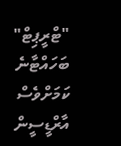"ޓްރީޕިޓް" ބަހައްޓާނެ ކަމަށްވެސް އާރްޑީސީން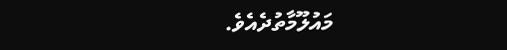މައުލޫމާތުދެއެވެ.